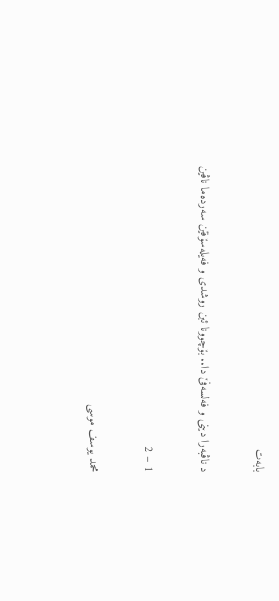بابەت

د ناڤبەرا دینی و فەلسەفێ دا.. بۆچوونا ئبن روشدی و فەیلەسۆفێن سەردەما ناڤین

1 – 2

محمد یوسف موسی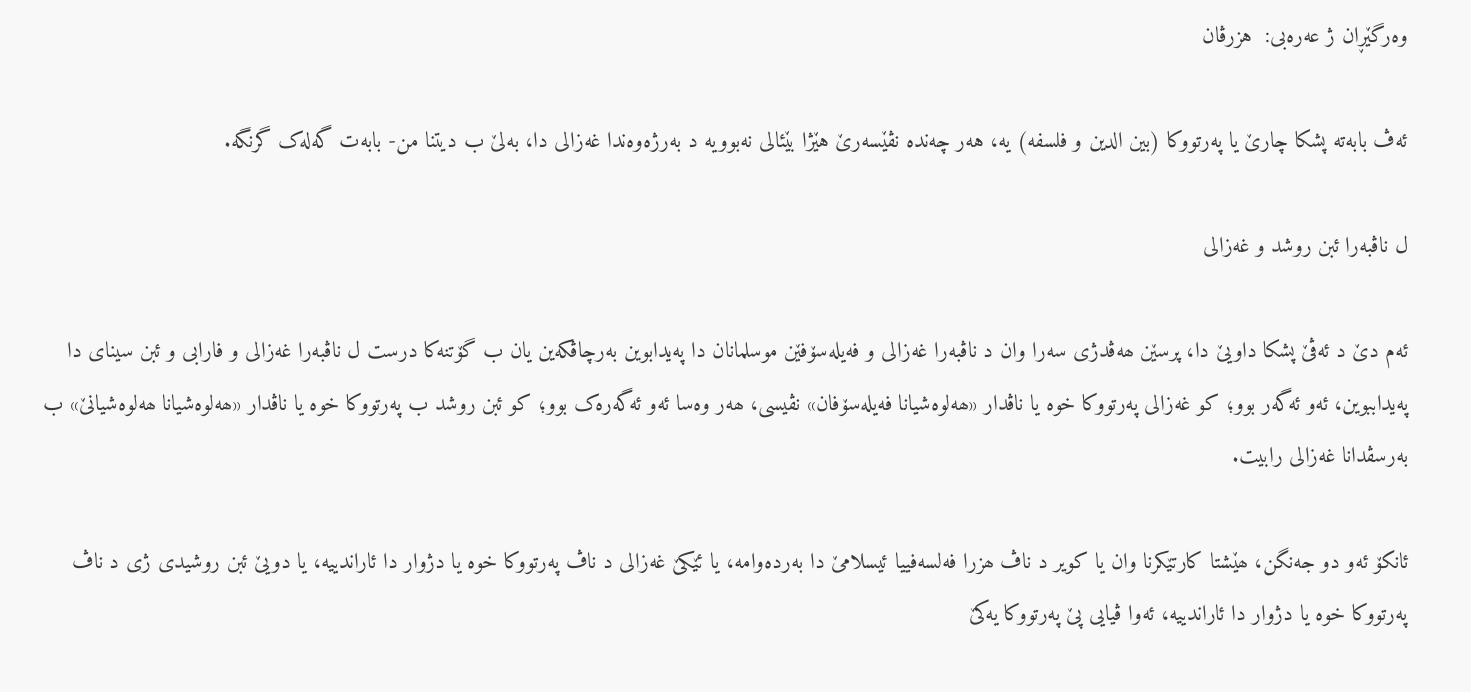وەرگێڕان ژ عەرەبی:  هزرڤان

ئەڤ بابەتە پشکا چارێ یا پەرتووکا (بین الدین و فلسفە) یە، هەر چەندە نڤێسەرێ هێژا بێئالی نەبوویە د بەرژەوەندا غەزالی دا، بەلێ ب دیتنا من- بابەت گەلەک گرنگە.

ل ناڤبەرا ئبن روشد و غەزالی

ئەم دێ د ئەڤێ پشکا داویێ دا، پرسێن ھەڤدژی سەرا وان د ناڤبەرا غەزالی و فەیلەسۆفێن موسلمانان دا پەیدابوین بەرچاڤکەین یان ب گۆتنەکا درست ل ناڤبەرا غەزالی و فارابی و ئبن سینای دا پەیداببوین، ئەو ئەگەر بوو؛ کو غەزالی پەرتووکا خوە یا ناڤدار «ھەلوەشیانا فەیلەسۆفان» نڤیسی، ھەر وەسا ئەو ئەگەرەک بوو؛ کو ئبن روشد ب پەرتووکا خوە یا ناڤدار «ھەلوەشیانا ھەلوەشیانێ» ب بەرسڤدانا غەزالی رابیت.

ئانکۆ ئەو دو جەنگن، ھێشتا کارتێکرنا وان یا کویر د ناڤ ھزرا فەلسەفییا ئیسلامێ دا بەردەوامە، یا ئێکێ غەزالی د ناڤ پەرتووکا خوە یا دژوار دا ئاراندییە، یا دویێ ئبن روشیدی ژی د ناڤ پەرتووکا خوە یا دژوار دا ئاراندییە، ئەوا ڤیایی پێ پەرتووکا یەکێ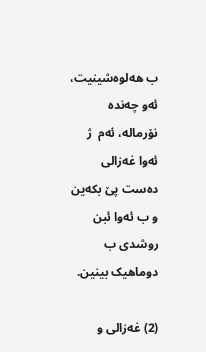ب ھەلوەشینیت، ئەو چەندە نۆرمالە، ئەم  ژ ئەوا غەزالی دەست پێ بکەین و ب ئەوا ئبن روشدی ب دوماھیک بینین.

(2) غەزالی و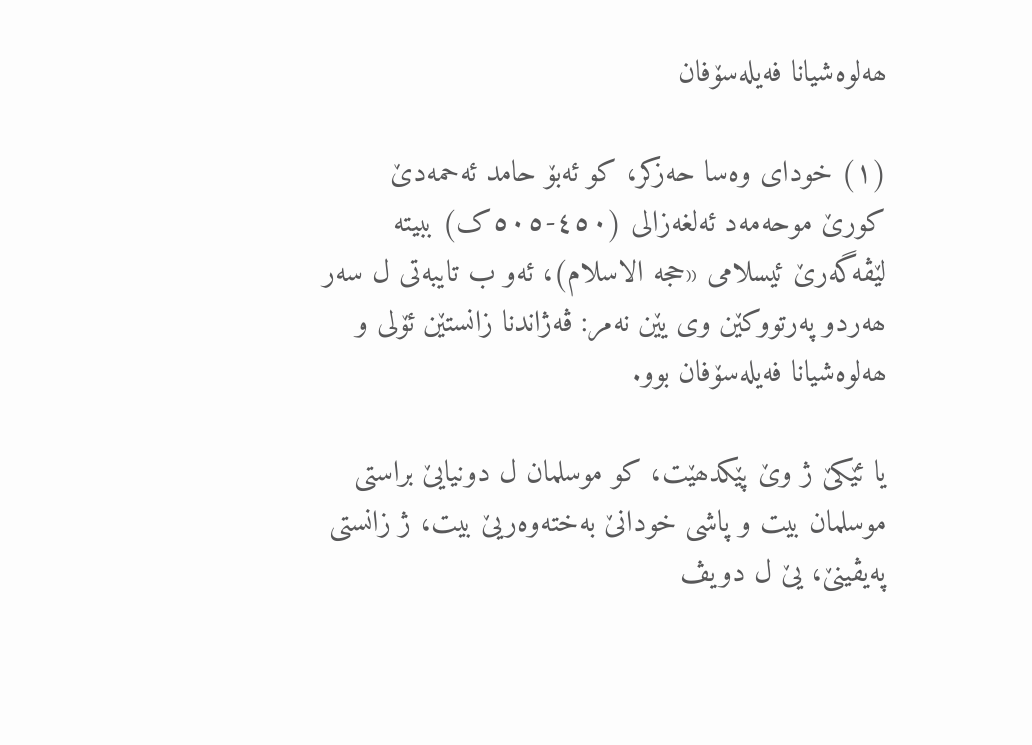ھەلوەشیانا فەیلەسۆفان

(١) خودای وەسا حەزکر، کو ئەبۆ حامد ئەحمەدێ کورێ موحەمەد ئەلغەزالی (٤٥٠-٥٠٥ک) ببیتە لێڤەگەرێ ئیسلامی «حجە الاسلام)، ئەو ب تایبەتی ل سەر ھەردو پەرتووکێن وی یێن نەمر: ڤەژاندنا زانستێن ئۆلی و ھەلوەشیانا فەیلەسۆفان بوو.

یا ئێکێ ژ وێ پێکدھێت، کو موسلمان ل دونیایێ براستی موسلمان بیت و پاشی خودانێ بەختەوەریێ بیت، ژ زانستی پەیڤینێ، یێ ل دویڤ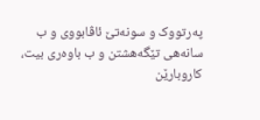پەرتووک و سونەتێ ئاڤابووی و ب سانەھی تێگەھشتن و ب باوەری بیت، کاروبارێن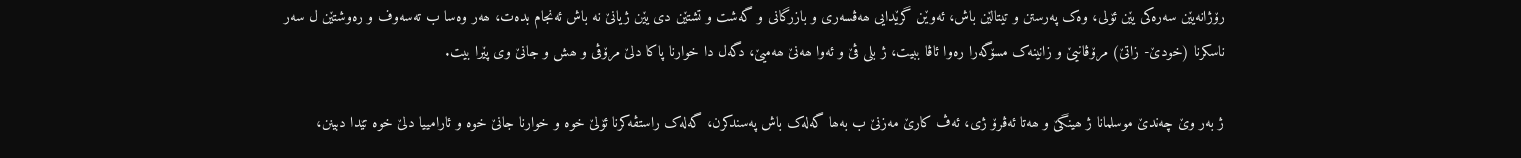رۆژانەیێن سەرەکی یێن ئۆلی، وەک پەرستن و تیتالێن باش، ئەوێن گرێدایی ھەڤسەری و بازرگانی و گەشت و تشتێن دی یێن ژیانێ نە باش ئەنجام بدەت، ھەر وەسا ب تەسەوف و رەوشتێن ل سەر ناسکرنا (خودێ- زاتێ) مرۆڤانیێ و زانینەک مسۆگەرا رەوا ئاڤا ببیت، ژ بلی ڤێ و ئەوا ھەنێ ھەمیێ، دگەل دا خوارنا پاکا دلێ مرۆڤی و ھش و جانێ وی پێرا بیت.

ژ بەر وێ چەندێ موسلمانا ژ ھینگێ و ھەتا ئەڤرۆ ژی، ئەڤ کارێ مەزنێ ب بەھا گەلەک باش پەسندکرن، گەلەک راستڤەکرنا ئۆلێ خوە و خوارنا جانێ خوە و ئارامییا دلێ خوە تێدا دبینن،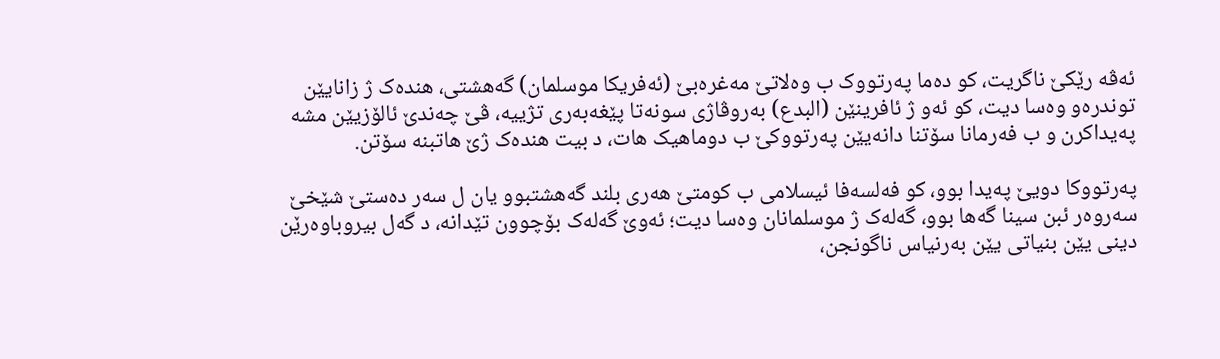ئەڤە رێکێ ناگریت، کو دەما پەرتووک ب وەلاتێ مەغرەبێ (ئەفریکا موسلمان) گەھشتی، ھندەک ژ زانایێن توندرەو وەسا دیت، کو ئەو ژ ئافرینێن (البدع) بەروڤاژی سونەتا پێغەبەری تژییە، ڤێ چەندێ ئالۆزیێن مشە پەیداکرن و ب فەرمانا سۆتنا دانەیێن پەرتووکێ ب دوماھیک ھات، د بیت ھندەک ژێ ھاتبنە سۆتن.

پەرتووکا دویێ پەیدا بوو، کو فەلسەفا ئیسلامی ب کومتێ ھەری بلند گەھشتبوو یان ل سەر دەستێ شێخێ سەروەر ئبن سینا گەھا بوو، گەلەک ژ موسلمانان وەسا دیت؛ ئەوێ گەلەک بۆچوون تێدانە، د گەل بیروباوەرێن دینی یێن بنیاتی یێن بەرنیاس ناگونجن،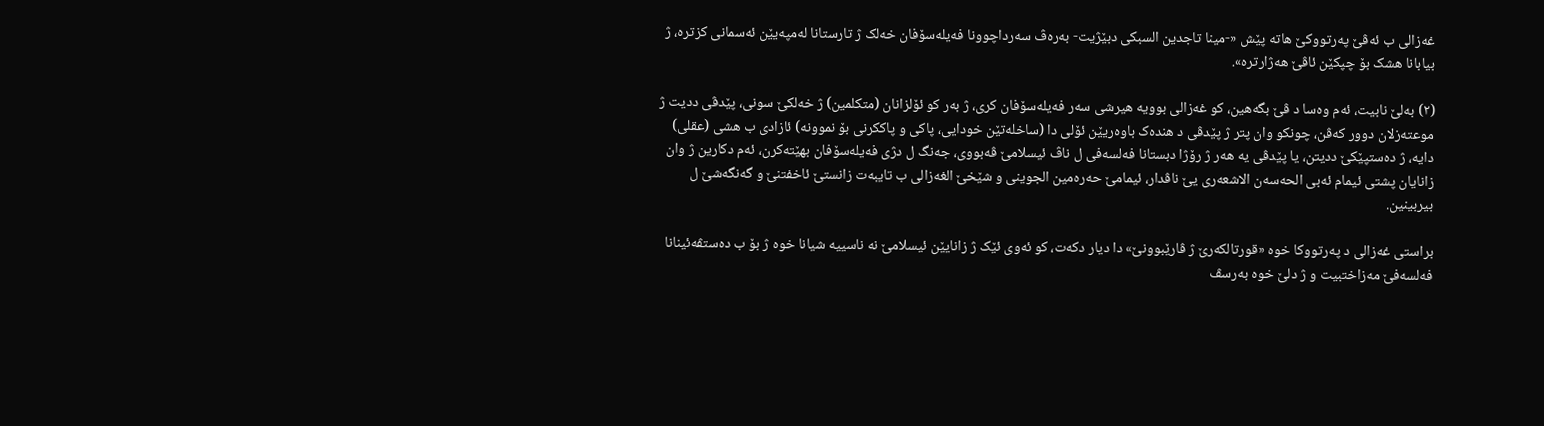غەزالی ب ئەڤێ پەرتووکێ ھاتە پێش «-مینا تاجدین السبکی دبێژیت- بەرەڤ سەرداچوونا فەیلەسۆفان خەلک ژ تارستانا لەمپەیێن ئەسمانی کزترە، ژ بیابانا ھشک بۆ چپکێن ئاڤێ ھەژارترە».

(٢) بەلێ نابیت، ئەم وەسا د ڤێ بگەھین، کو غەزالی بوویە ھیرشی سەر فەیلەسۆفان کری، ژ بەر کو ئۆلزانان (متکلمین) ژ خەلکێ سونی، پێدڤی ددیت ژ موعتەزلان دوور کەڤن، چونکو وان پتر ژ پێدڤی د ھندەک باوەریێن ئۆلی دا (ساخلەتێن خودایی، پاکی و پاککرنی بۆ نموونە) ئازادی ب ھشی (عقلی) دایە، ژ دەستپێکێ ددیتن، یا پێدڤی یە ھەر ژ رۆژا دبستانا فەلسەفی ل ناڤ ئیسلامێ ڤەبووی، جەنگ ل دژی فەیلەسۆفان بھێتەکرن، ئەم دکارین ژ وان زانایان پشتی ئیمام ئەبی الحەسەن الاشعەری یێ ناڤدار، ئیمامێ حەرەمین الجوینی و شێخێ الغەزالی ب تایبەت زانستێ ئاخفتنێ و گەنگەشێ ل بیربینین.

براستی غەزالی د پەرتووکا خوە «قورتالکەرێ ژ ڤارێبوونێ» دا دیار دکەت، کو ئەوی ئێک ژ زانایێن ئیسلامێ نە ناسییە شیانا خوە ژ بۆ ب دەستڤەئینانا فەلسەفێ مەزاختبیت و ژ دلێ خوە بەرسڤ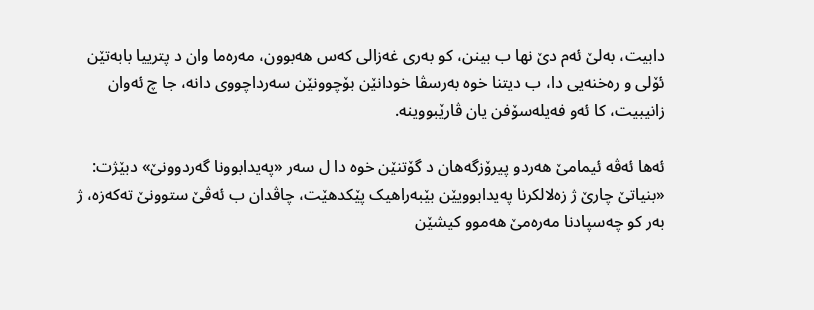دابیت، بەلێ ئەم دێ نھا ب بینن، کو بەری غەزالی کەس ھەبوون، مەرەما وان د پترییا بابەتێن ئۆلی و رەخنەیی دا، ب دیتنا خوە بەرسڤا خودانێن بۆچوونێن سەرداچووی دانە، جا چ ئەوان زانیبیت، کا ئەو فەیلەسۆفن یان ڤارێبووینە.

ئەھا ئەڤە ئیمامێ ھەردو پیرۆزگەھان د گۆتنێن خوە دا ل سەر «پەیدابوونا گەردوونێ» دبێژت: «بنیاتێ چارێ ژ زەلالکرنا پەیدابوویێن بێبەراھیک پێکدھێت، چاڤدان ب ئەڤێ ستوونێ تەکەزە، ژ بەر کو چەسپادنا مەرەمێ ھەموو کیشێن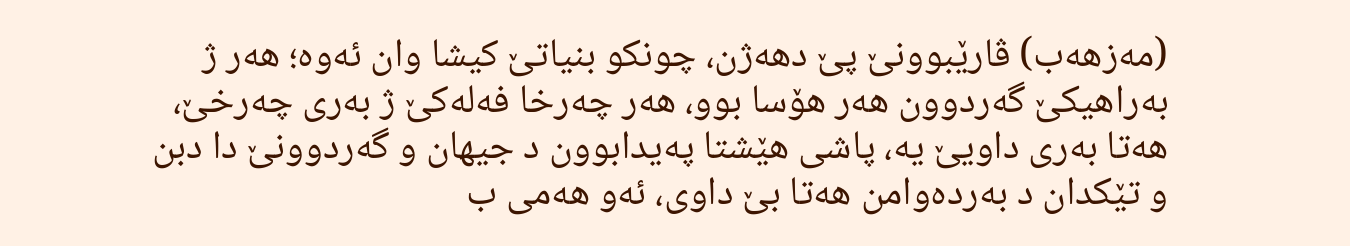(مەزھەب) ڤارێبوونێ پێ دھەژن، چونکو بنیاتێ کیشا وان ئەوە؛ ھەر ژ بەراھیکێ گەردوون ھەر ھۆسا بوو، ھەر چەرخا فەلەکێ ژ بەری چەرخێ، ھەتا بەری داویێ یە، پاشی ھێشتا پەیدابوون د جیھان و گەردوونێ دا دبن و تێکدان د بەردەوامن ھەتا بێ داوی، ئەو ھەمی ب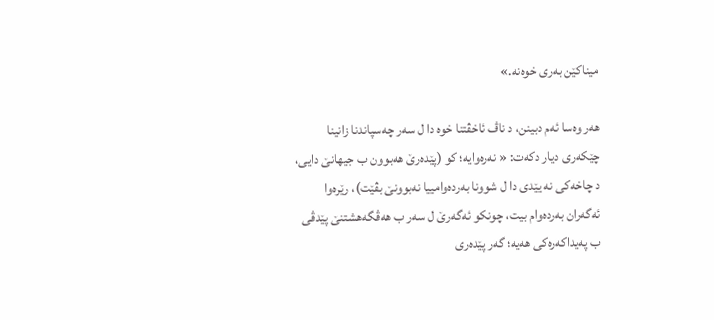میناکێن بەری خوەنە.»

ھەر وەسا ئەم دبینن، د ناڤ ئاخڤتنا خوە دا ل سەر چەسپاندنا زانینا چێکەری دیار دکەت: « نەرەوایە؛ کو (پێدەرێ ھەبوون ب جیھانێ دایی، د چاخەکی نە یێدی دا ل شوونا بەردەوامییا نەبوونێ بڤێت)، رێرەوا ئەگەران بەردەوام بیت، چونکو ئەگەرێ ل سەر ب ھەڤگەھشتنێ پێدڤی ب پەیداکەرەکی ھەیە؛ گەر پێدەری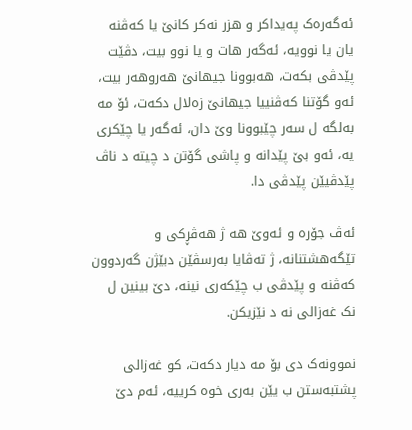ئەگەرەک پەیداکر و ھزر نەکر کانێ یا کەڤنە یان یا نوویە، ئەگەر ھات و یا نوو بیت، دڤێت پێدڤی بکەت، ھەبوونا جیھانێ ھەروھەر بیت، ئەو گۆتنا کەڤنییا جیھانێ زەلال دکەت، ئۆ مە بەلگە ل سەر چێبوونا وێ دان، ئەگەر یا چێکری یە، ئەو بێ پێدانە و پاشی گۆتن د چیتە د ناڤ پێدڤیێن پێدڤی دا.

ئەڤ جۆرە و ئەوێ ھە ژ ھەڤڕکی و تێگەھشتنانە، ژ تەڤایا بەرسڤێن دبێژن گەردوون کەڤنە و پێدڤی ب چێکەری نینە، دێ بینین ل نک غەزالی نە د نێزیکن.

نموونەک دی بۆ مە دیار دکەت، کو غەزالی پشتبەستن ب یێن بەری خوە کرییە، ئەم دێ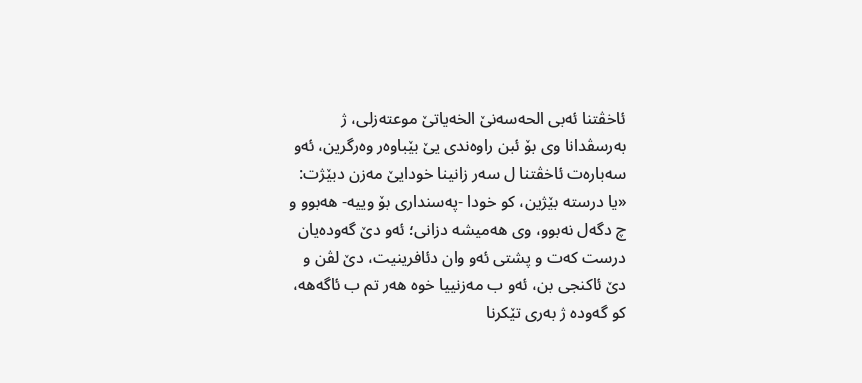ئاخڤتنا ئەبی الحەسەنێ الخەیاتێ موعتەزلی، ژ بەرسڤدانا وی بۆ ئبن راوەندی یێ بێباوەر وەرگرین، ئەو سەبارەت ئاخڤتنا ل سەر زانینا خودایێ مەزن دبێژت: «یا درستە بێژین، کو خودا -پەسنداری بۆ وییە- ھەبوو و چ دگەل نەبوو، وی ھەمیشە دزانی؛ ئەو دێ گەودەیان درست کەت و پشتی ئەو وان دئافرینیت، دێ لڤن و دێ ئاکنجی بن، ئەو ب مەزنییا خوە ھەر تم ب ئاگەھە، کو گەودە ژ بەری تێکرنا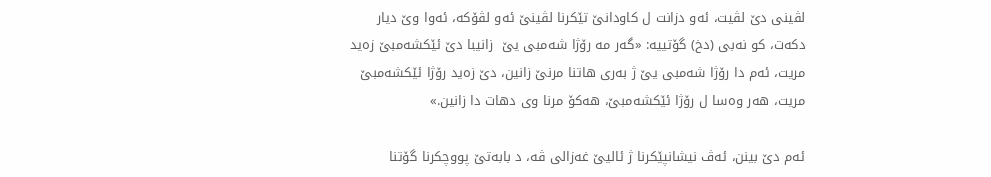لڤینی دێ لڤیت، ئەو دزانت ل کاودانێ تێکرنا لڤینێ ئەو لڤۆکە، ئەوا وێ دیار دکەت، کو نەبی (دخ) گۆتییە: «گەر مە رۆژا شەمبی یێ  زانیبا دێ ئێکشەمبێ زەید مریت، ئەم دا رۆژا شەمبی یێ ژ بەری ھاتنا مرنێ زانین، دێ زەید رۆژا ئێکشەمبێ مریت، ھەر وەسا ل رۆژا ئێکشەمبێ، ھەکۆ مرنا وی دھات دا زانین.»

ئەم دێ بینن، ئەڤ نیشانپێکرنا ژ ئالیێ غەزالی ڤە، د بابەتێ پووچکرنا گۆتنا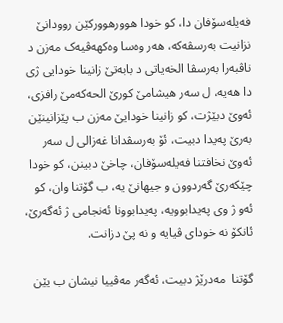فەیلەسۆفان دا، کو خودا ھوورھوورکێن روودانێ نزانیت بەرسڤەکە، ھەر وەسا وەکھەڤیەک مەزن د ناڤبەرا بەرسڤا الخەیاتی د بابەتێ زانینا خودایی ژی دا ھەیە، ل سەر ھیشامێ کورێ الحەکەمێ رافزی، ئەوێ دبێژت، کو زانینا خودایێ مەزن ب پێزانینێن بەرێ پەیدا دبیت، ئۆ بەرسڤدانا غەزالی ل سەر ئەوێ نخافتنا فەیلەسۆفان، چاخێ دبینن، کو خودا چێکەرێ گەردوون و جیھانێ یە، ب گۆتنا وان، کو ئەو ژ وی پەیدابوویە، پەیدابوونا ئەنجامی ژ ئەگەرێ، ئانکۆ نە خودای ڤیایە و نە پێ دزانت.

گۆتنا  مەدرێژ دبیت، ئەگەر مەڤییا نیشان ب یێن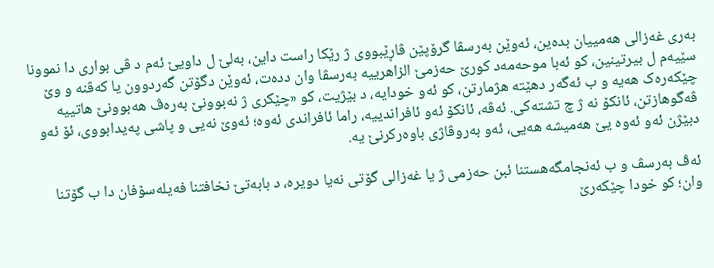بەری غەزالی هەمییان بدەین، ئەوێن بەرسڤا گرۆپێن ڤاڕێبووی ژ رێکا راست داین، بەلێ ل داویێ ئەم د ڤی بواری دا نموونا سێیەم ل بیرتینین، کو ئەبا موحەمەد کورێ حەزمێ الزاھرییە بەرسڤا وان ددەت، ئەوێن دگۆتن گەردوون یا کەڤنە و وێ چێکەرەک ھەیە و ب ئەگەر دھێتە ھژمارتن، کو ئەو خودایە، د بێژیت، کو «چێکری ژ نەبوونێ بەرەڤ ھەبوونێ ھاتییە ڤەگوھازتن، ئانکۆ نە ژ چ تشتەکی. ئەڤە، ئانکۆ ئەو ئافراندییە، راما ئافراندی ئەوە؛ ئەوێ نەیی و پاشی پەیدابووی، ئۆ ئەو دبێژن ئەو ئەوە یێ ھەمیشە ھەیی، ئەو بەروڤاژی باوەرکرنێ یە.

ئەڤ بەرسڤ و ب ئەنجامگەھستنا ئبن حەزمی ژ یا غەزالی گۆتی نەیا دویرە، د بابەتێ نخافتنا فەیلەسۆفان دا ب گۆتنا وان؛ کو خودا چێکەرێ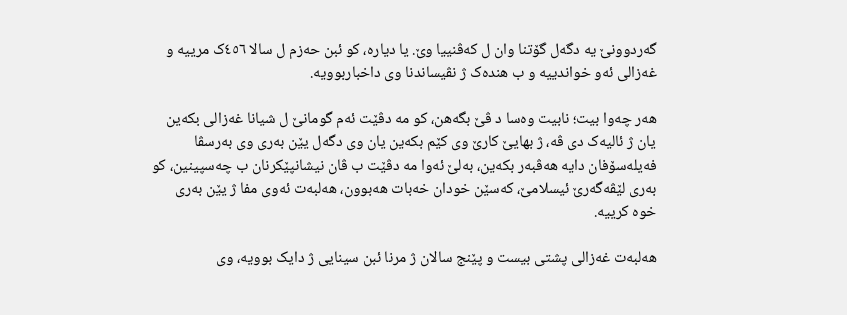گەردوونێ یە دگەل گۆتنا وان ل کەڤنییا وێ. یا دیارە، کو ئبن حەزم ل سالا ٤٥٦ک مرییە و غەزالی ئەو خواندییە و ب ھندەک ژ نڤیساندنا وی داخباربوویە.

ھەر چەوا بیت؛ نابیت وەسا د ڤێ بگەھن، کو مە دڤێت ئەم گومانێ ل شیانا غەزالی بکەین یان ژ ئالیەک دی ڤە، ژ بھایێ کارێ وی کێم بکەین یان وی دگەل یێن بەری وی بەرسڤا فەیلەسۆفان دایە ھەڤبەر بکەین، بەلێ ئەوا مە دڤێت ب ڤان نیشانپێکرنان ب چەسپینین، کو بەری لێڤەگەرێ ئیسلامێ، کەسێن خودان خەبات ھەبوون، ھەلبەت ئەوی مفا ژ یێن بەری خوە کرییە.

ھەلبەت غەزالی پشتی بیست و پێنج سالان ژ مرنا ئبن سینایی ژ دایک بوویە، وی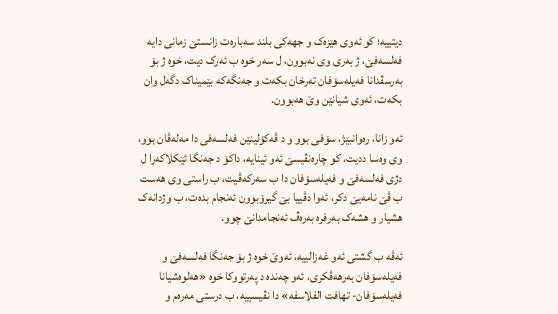دیتییە؛ کو ئەوی ھێزەک و جھەکی بلند سەبارەت زانستێ زمانی دایە فەلسەفێ، ژ بەری وی نەبوون، ل سەر خوە ب ئەرک دیت، خوە ژ بۆ بەرسڤدانا فەیلەسۆفان تەرخان بکەت و جەنگەکە بێمیناک دگەل وان بکەت، ئەوی شیانێن وێ ھەبوون.

ئەو زانا، رەوانبێژ، سۆفی بوو و د ڤەکۆلینێن فەلسەفی دا مەلەڤان بوو، وی وەسا ددیت، کو چارەنڤیسێ ئەو ئینایە، داکۆ د جەنگا ئێکلاکەرا ل دژی فەلسەفێ و فەیلەسۆفان دا ب سەرکەڤیت، ب راستی وی ھەست ب ڤێ نامەیێ دکر، ئەوا دڤییا بێ گیرۆبوون ئەنجام بدەت، ب وژدانەک ھشیار و ھشەک بەرفرە بەرەڤ ئەنجامدانێ چوو.

ئەڤە ب گشتی ئەو غەزالییە، ئەوێ خوە ژ بۆ جەنگا فەلسەفێ و فەیلەسۆفان بەرھەڤکری، ئەو چەندە د پەرتووکا خوە «ھەلوەشیانا فەیلەسۆفان- تھافت الفلاسفە» دا نڤیسییە، ب درستی مەرەم و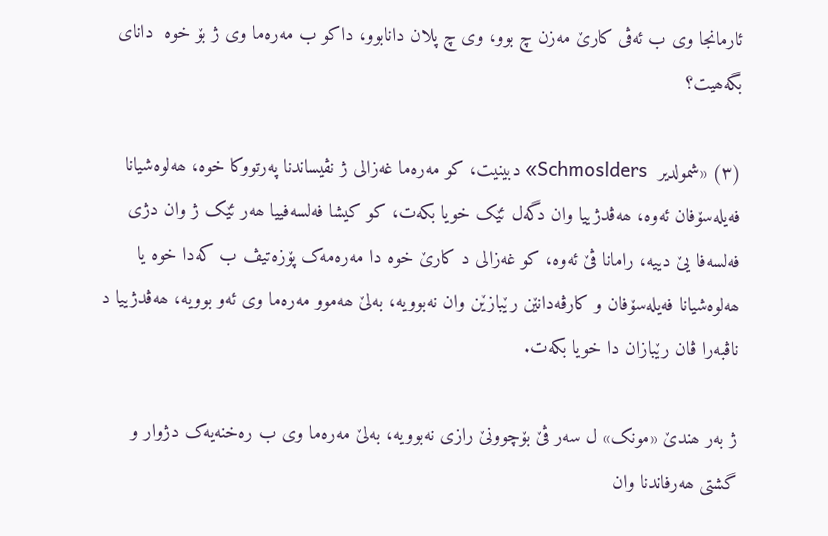ئارمانجا وی ب ئەڤی کارێ مەزن چ بوو، وی چ پلان دانابوو، داکو ب مەرەما وی ژ بۆ خوە  دانای بگەھیت؟

(٣) «شمولدیر  Schmoslders» دبینیت، کو مەرەما غەزالی ژ نڤیساندنا پەرتووکا خوە، ھەلوەشیانا فەیلەسۆفان ئەوە، ھەڤدژییا وان دگەل ئێک خویا بکەت، کو کیشا فەلسەفییا ھەر ئێک ژ وان دژی فەلسەفا یێ دییە، رامانا ڤێ ئەوە، کو غەزالی د کارێ خوە دا مەرەمەک پۆزەتیڤ ب کەدا خوە یا ھەلوەشیانا فەیلەسۆفان و کارڤەدانێن رێبازێن وان نەبوویە، بەلێ ھەموو مەرەما وی ئەو بوویە، ھەڤدژییا د ناڤبەرا ڤان رێبازان دا خویا بکەت.

ژ بەر ھندێ «مونک» ل سەر ڤێ بۆچوونێ رازی نەبوویە، بەلێ مەرەما وی ب رەخنەیەک دژوار و گشتی ھەرفاندنا وان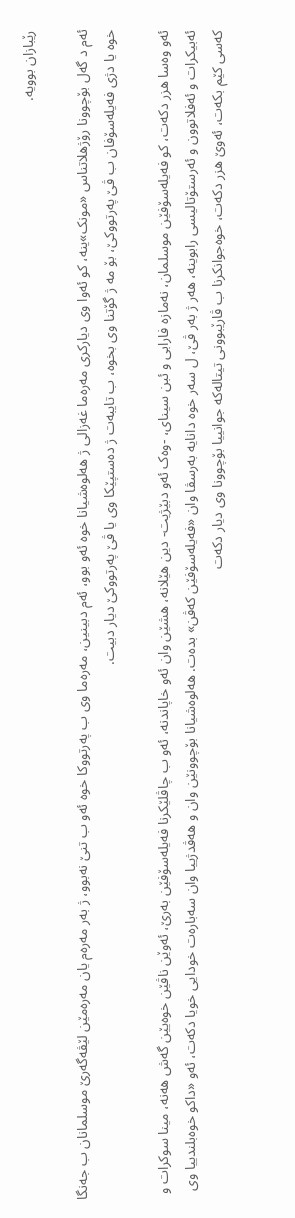رێبازان بوویە.

ئەم د گەل بۆچوونا رۆژھلاتناس «مونک»ینە، کو ئەوا وی دیارکری مەرەما غەزالی ژ ھەلوەشیانا خوە ئەو بوو، ئەم دبینین، مەرەما وی ب پەرتووکا خوە ئەو ب تنێ نەبوو، ژ بەر مەرەم یان مەرەمێن لێڤەگەرێ موسلمانان ب جەنگا خوە یا دژی فەیلەسۆفان ب ڤێ پەرتووکێ، بۆ مە ژ گۆتنا وی بخوە، ب تایبەت ژ دەستپێکا وی یا ڤێ پەرتووکێ دیار دبیت.

ئەو وەسا ھزر دکەت، کو فەیلەسۆفێن موسلمان، نەمازە فارابی و ئبن سینای، -وەک ئەو دبێژیت- دین ھێلانە، ھشێن وان ئەو خاپاندنە، ئەو ب چاڤلێکرنا فەیلەسۆفێن بەرێ، ئەوێن ناڤێن خوەیێن گەش ھەنە، مینا سوکرات و ئەبیکرات و ئەفلاتوون و ئەرستۆتالیسی رابوینە، ھەر ژ بەر ڤێ، ل سەر خوە دانایە بەرسڤا وان «فەیلەسۆفێن کەڤن» بدەت. ھەلوەشیانا بۆچوونێن وان و ھەڤدژییا وان سەبارەت خودایی خویا دکەت، ئەو «داکو خوەبلندییا وی کەسی کێم بکەت، ئەوێ ھزر دکەت، خوەجوانکرنا ب ڤارێبوونی تیتالەکە جوانییا بۆچوونا وی دیار دکەت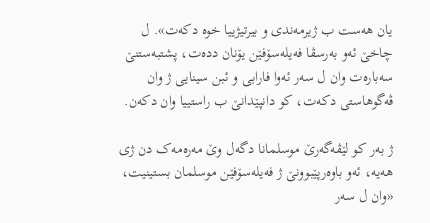یان ھەست ب ژیرمەندی و بیرتیژییا خوە دکەت». ل چاخێ ئەو بەرسڤا فەیلەسۆفێن یۆنان ددەت، پشتبەستنێ سەبارەت وان ل سەر ئەوا فارابی و ئبن سینایی ژ وان ڤەگوھاستی دکەت، کو دانپێدانێ ب راستییا وان دکەن.

ژ بەر کو لێڤەگەرێ موسلمانا دگەل وێ مەرەمەک دن ژی ھەیە، ئەو باوەرپێبوونێ ژ فەیلەسۆفێن موسلمان بستینیت، «وان ل سەر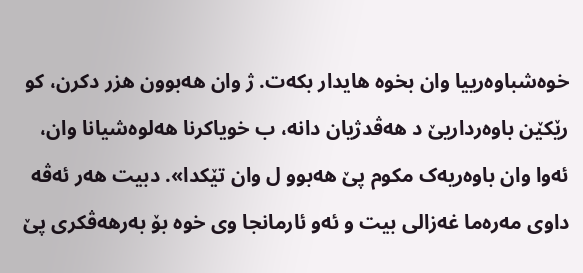خوەشباوەرییا وان بخوە ھایدار بکەت. ژ وان ھەبوون ھزر دکرن، کو رێکێن باوەرداریێ د ھەڤدژیان دانە، ب خویاکرنا ھەلوەشیانا وان، ئەوا وان باوەریەک مکوم پێ ھەبوو ل وان تێکدا». دبیت ھەر ئەڤە داوی مەرەما غەزالی بیت و ئەو ئارمانجا وی خوە بۆ بەرھەڤکری پێ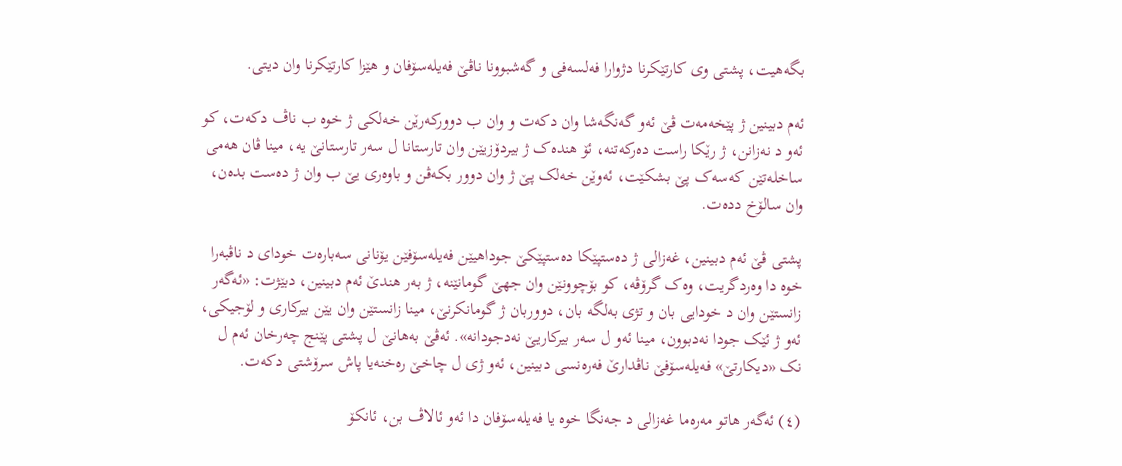بگەھیت، پشتی وی کارتێکرنا دژوارا فەلسەفی و گەشبوونا ناڤێ فەیلەسۆفان و ھێزا کارتێکرنا وان دیتی.

ئەم دبینین ژ پێخەمەت ڤێ ئەو گەنگەشا وان دکەت و وان ب دوورکەرێن خەلکی ژ خوە ب ناڤ دکەت، کو ئەو د نەزانن، ژ رێکا راست دەرکەتنە، ئۆ ھندەک ژ بیردۆزیێن وان تارستانا ل سەر تارستانێ یە، مینا ڤان ھەمی ساخلەتێن کەسەک پێ بشکێت، ئەوێن خەلک پێ ژ وان دوور بکەڤن و باوەری یێ ب وان ژ دەست بدەن، وان سالۆخ ددەت.

پشتی ڤێ ئەم دبینین، غەزالی ژ دەستپێکا دەستپێکێ جوداھیێن فەیلەسۆفێن یۆنانی سەبارەت خودای د ناڤبەرا خوە دا وەردگریت، وەک گرۆڤە، کو بۆچوونێن وان جھێ گومانێنە، ژ بەر ھندێ ئەم دبینین، دبێژت: «ئەگەر زانستێن وان د خودایی بان و تژی بەلگە بان، دووربان ژ گومانکرنێ، مینا زانستێن وان یێن بیرکاری و لۆجیکی، ئەو ژ ئێک جودا نەدبوون، مینا ئەو ل سەر بیرکاریێ نەدجودانە». ئەڤێ بەھانێ ل پشتی پێنج چەرخان ئەم ل نک «دیکارتێ» فەیلەسۆفێ ناڤدارێ فەرەنسی دبینین، ئەو ژی ل چاخێ رەخنەیا پاش سرۆشتی دکەت.

(٤) ئەگەر ھاتو مەرەما غەزالی د جەنگا خوە یا فەیلەسۆفان دا ئەو ئالاڤ بن، ئانکۆ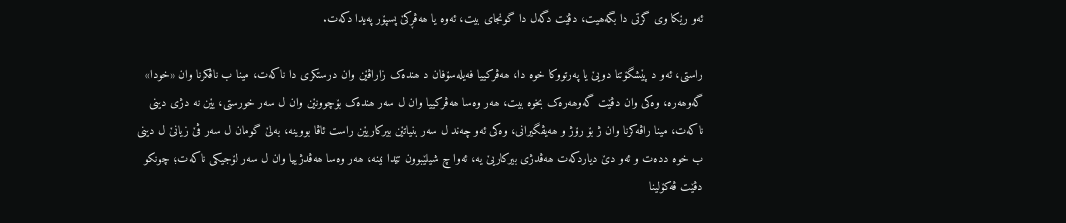ئەو رێکا وی گرتی دا بگەھیت، دڤێت دگەل دا گونجای بیت، ئەوە یا ھەڤڕکێ پسپۆر پەیدا دکەت.

راستی، ئەو د پێشگۆتنا دویێ یا پەرتووکا خوە دا، ھەڤرکییا فەیلەسۆفان د ھندەک زاراڤێن وان درستکری دا ناکەت، مینا ب ناڤکرنا وان «خودا» گەوھەرە، وەکی وان دڤێت گەوھەرەک بخوە بیت، ھەر وەسا ھەڤرکییا وان ل سەر ھندەک بۆچوونێن وان ل سەر خورستی، یێن نە دژی دینی ناکەت، مینا راڤەکرنا وان ژ بۆ رۆژ و ھەیڤگیرانی، وەکی ئەو چەند ل سەر بنیاتێن بیرکاریێن راست ئاڤا بووینە، بەلێ گومان ل سەر ڤێ زیانێ ل دینی ب خوە ددەت و ئەو دێ دیاردکەت ھەڤدژی بیرکاریێ یە، ئەوا چ شیلێبوون تێدا نینە، ھەر وەسا ھەڤدژییا وان ل سەر لۆجیکی ناکەت؛ چونکو دڤێت ڤەکۆلینا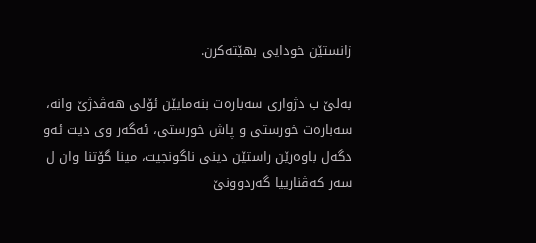زانستێن خودایی بھێتەکرن.

بەلێ ب دژواری سەبارەت بنەمایێن ئۆلی ھەڤدژێ وانە، سەبارەت خورستی و پاش خورستی، ئەگەر وی دیت ئەو دگەل باوەرێن راستێن دینی ناگونجیت، مینا گۆتنا وان ل سەر کەڤنارییا گەردوونێ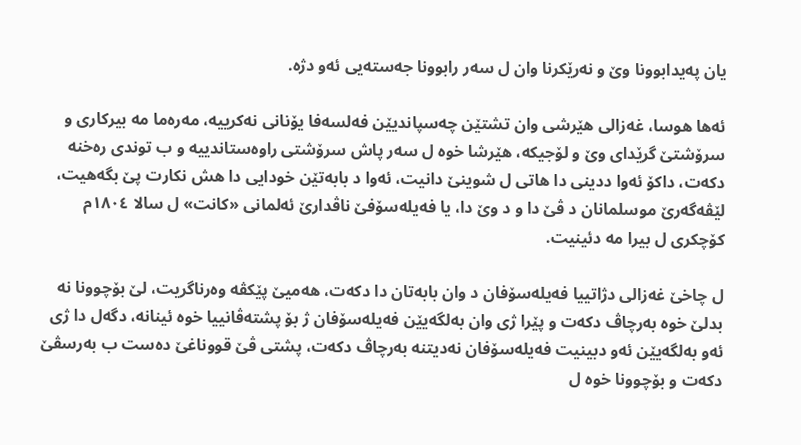یان پەیدابوونا وێ و نەرێکرنا وان ل سەر رابوونا جەستەیی ئەو دژە.

ئەھا ھوسا، غەزالی ھێرشی وان تشتێن چەسپاندیێن فەلسەفا یۆنانی نەکرییە، مەرەما مە بیرکاری و سرۆشتێ گرێدای وێ و لۆجیکە، ھێرشا خوە ل سەر پاش سرۆشتی راوەستاندییە و ب توندی رەخنە دکەت، داکۆ ئەوا ددینی دا ھاتی ل شوینێ دانیت، ئەوا د بابەتێن خودایی دا ھش نکارت پێ بگەھیت، لێڤەگەرێ موسلمانان د ڤێ دا و د وێ دا، یا فەیلەسۆفێ ناڤدارێ ئەلمانی «کانت» ل سالا ١٨٠٤م کۆچکری ل بیرا مە دئینیت.

ل چاخێ غەزالی دژاتییا فەیلەسۆفان د وان بابەتان دا دکەت، ھەمیێ پێکڤە وەرناگریت، لێ بۆچوونا نە بدلێ خوە بەرچاڤ دکەت و پێرا ژی وان بەلگەیێن فەیلەسۆفان ژ بۆ پشتەڤانییا خوە ئینانە، دگەل دا ژی ئەو بەلگەیێن ئەو دبینیت فەیلەسۆفان نەدیتنە بەرچاڤ دکەت، پشتی ڤێ قووناغێ دەست ب بەرسڤێ دکەت و بۆچوونا خوە ل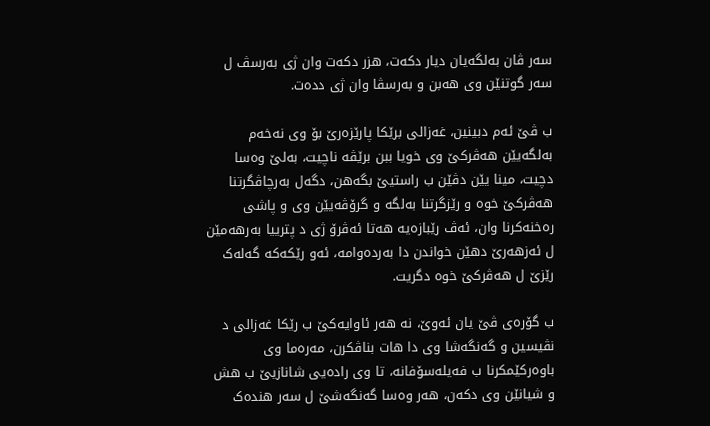سەر ڤان بەلگەیان دیار دکەت، ھزر دکەت وان ژی بەرسڤ ل سەر گوتنێن وی ھەبن و بەرسڤا وان ژی ددەت.

ب ڤێ ئەم دبینین، غەزالی برێکا پارێزەرێ بۆ وی نەخەم بەلگەیێن ھەڤرکێ وی خویا ببن برێڤە ناچیت، بەلێ وەسا دچیت، مینا یێن دڤێن ب راستیێ بگەھن، دگەل بەرچاڤگرتنا ھەڤرکێ خوە و رێزگرتنا بەلگە و گرۆڤەیێن وی و پاشی رەخنەکرنا وان، ئەڤ رێبازەیە ھەتا ئەڤرۆ ژی د پترییا بەرھەمێن ل ئەزھەرێ دھێن خواندن دا بەردەوامە، ئەو رێکەکە گەلەک رێزێ ل ھەڤرکێ خوە دگریت.

ب گۆرەی ڤێ یان ئەوێ، نە ھەر ئاوایەکێ ب رێکا غەزالی د نڤیسین و گەنگەشا وی دا ھات بناڤکرن، مەرەما وی باوەرکێمکرنا ب فەیلەسۆفانە، تا وی رادەیی شانازیێ ب ھش و شیانێن وی دکەن، ھەر وەسا گەنگەشێ ل سەر ھندەک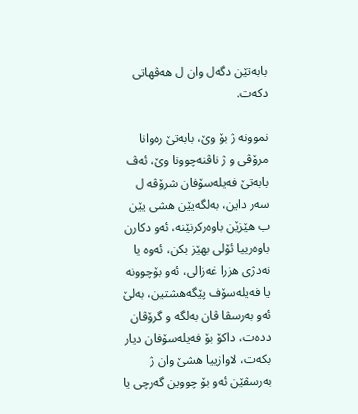بابەتێن دگەل وان ل ھەڤھاتی دکەت.

نموونە ژ بۆ وێ، بابەتێ رەوانا مرۆڤی و ژ ناڤنەچوونا وێ، ئەڤ بابەتێ فەیلەسۆفان شرۆڤە ل سەر داین، بەلگەیێن ھشی یێن ب ھێزێن باوەرکرنێنە، ئەو دکارن باوەرییا ئۆلی بھێز بکن، ئەوە یا نەدژی ھزرا غەزالی، ئەو بۆچوونە یا فەیلەسۆف پێگەھشتین، بەلێ ئەو بەرسڤا ڤان بەلگە و گرۆڤان ددەت، داکۆ بۆ فەیلەسۆفان دیار بکەت، لاوازییا ھشێ وان ژ بەرسڤێن ئەو بۆ چووین گەرچی یا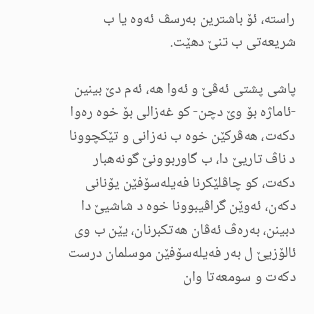راستە، ئۆ باشترین بەرسڤ ئەوە یا ب شریعەتی ب تنێ دھێت.

پاشی پشتی ئەڤێ و ئەوا ھە، ئەم دێ بینین -ئاماژە بۆ وێ دچن- کو غەزالی بۆ خوە رەوا دکەت، ھەڤرکێن خوە ب نەزانی و تێکچوونا د ناڤ تاریێ دا، ب گاوربوونێ گونەھبار دکەت، کو چاڤلێکرنا فەیلەسۆفێن یۆنانی دکەن، ئەوێن گراڤیبوونا خوە د شاشیێ دا دبینن، بەرەڤ ئەڤان ھەتکبرنان، یێن ب وی ئالۆزیێ ل بەر فەیلەسۆفێن موسلمان درست دکەت و سومعەتا وان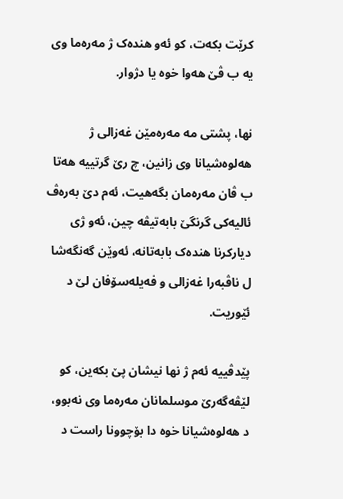کرێت بکەت، کو ئەو ھندەک ژ مەرەما وی یە ب ڤێ ھەوا خوە یا دژوار.

نھا، پشتی مە مەرەمێن غەزالی ژ ھەلوەشیانا وی زانین، چ رێ گرتییە ھەتا ب ڤان مەرەمان بگەھیت، ئەم دێ بەرەڤ ئالیەکی گرنگێ بابەتیڤە چین، ئەو ژی دیارکرنا ھندەک بابەتانە، ئەوێن گەنگەشا ل ناڤبەرا غەزالی و فەیلەسۆفان لێ د ئێوریت.

پێدڤییە ئەم ژ نھا نیشان پێ بکەین، کو لێڤەگەرێ موسلمانان مەرەما وی نەبوو، د ھەلوەشیانا خوە دا بۆچوونا راست د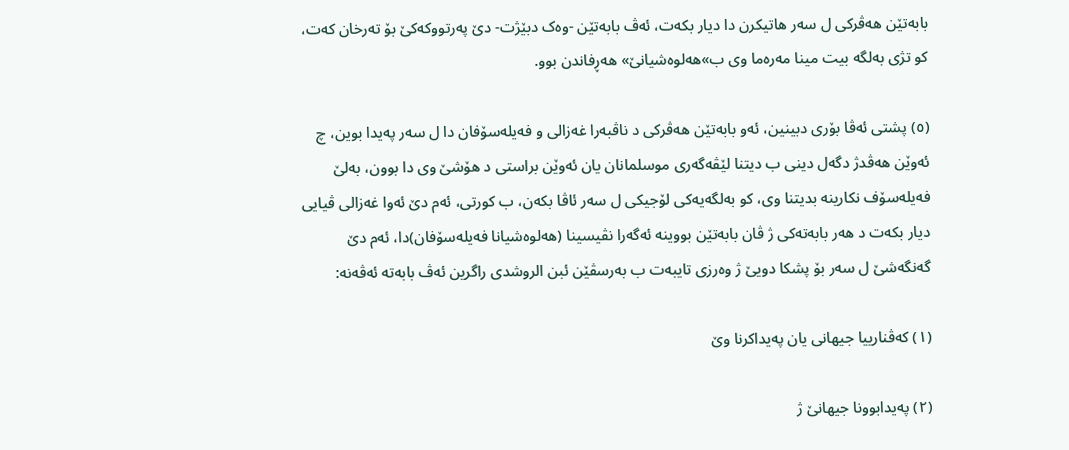بابەتێن ھەڤرکی ل سەر ھاتیکرن دا دیار بکەت، ئەڤ بابەتێن -وەک دبێژت- دێ پەرتووکەکێ بۆ تەرخان کەت، کو تژی بەلگە بیت مینا مەرەما وی ب»ھەلوەشیانێ» ھەڕفاندن بوو.

(٥) پشتی ئەڤا بۆری دبینین، ئەو بابەتێن ھەڤرکی د ناڤبەرا غەزالی و فەیلەسۆفان دا ل سەر پەیدا بوین، چ ئەوێن ھەڤدژ دگەل دینی ب دیتنا لێڤەگەری موسلمانان یان ئەوێن براستی د ھۆشێ وی دا بوون، بەلێ فەیلەسۆف نکارینە بدیتنا وی، کو بەلگەیەکی لۆجیکی ل سەر ئاڤا بکەن، ب کورتی، ئەم دێ ئەوا غەزالی ڤیایی دیار بکەت د ھەر بابەتەکی ژ ڤان بابەتێن بووینە ئەگەرا نڤیسینا (ھەلوەشیانا فەیلەسۆفان)دا، ئەم دێ گەنگەشێ ل سەر بۆ پشکا دویێ ژ وەرزی تایبەت ب بەرسڤێن ئبن الروشدی راگرین ئەڤ بابەتە ئەڤەنە:

(١) کەڤنارییا جیھانی یان پەیداکرنا وێ

(٢) پەیدابوونا جیھانێ ژ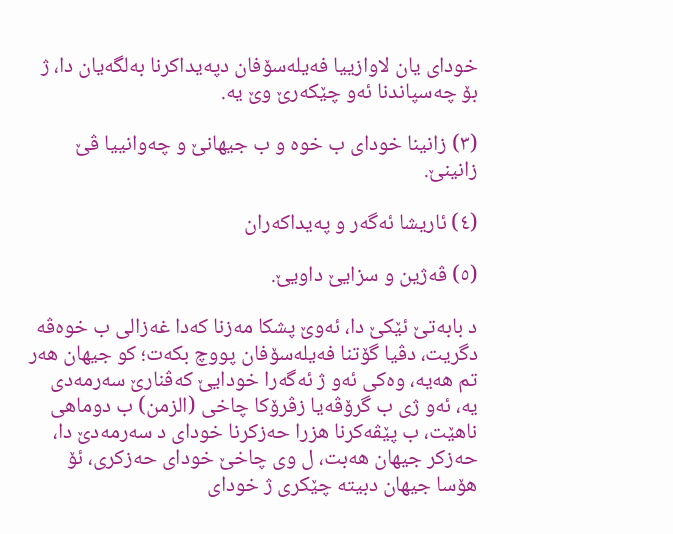خودای یان لاوازییا فەیلەسۆفان دپەیداکرنا بەلگەیان دا، ژ بۆ چەسپاندنا ئەو چێکەرێ وێ یە.

(٣) زانینا خودای ب خوە و ب جیھانێ و چەوانییا ڤێ زانینێ.

(٤) ئاریشا ئەگەر و پەیداکەران

(٥) ڤەژین و سزایێ داویێ.

د بابەتێ ئێکێ دا، ئەوێ پشکا مەزنا کەدا غەزالی ب خوەڤە دگریت، دڤیا گۆتنا فەیلەسۆفان پووچ بکەت؛ کو جیھان ھەر تم ھەیە، وەکی ئەو ژ ئەگەرا خودایێ کەڤنارێ سەرمەدی یە، ئەو ژی ب گرۆڤەیا زڤرۆکا چاخی (الزمن) ب دوماھی ناھێت، ب پێڤەکرنا ھزرا حەزکرنا خودای د سەرمەدێ دا، حەزکر جیھان ھەبت، ل وی چاخێ خودای حەزکری، ئۆ ھۆسا جیھان دبیتە چێکری ژ خودای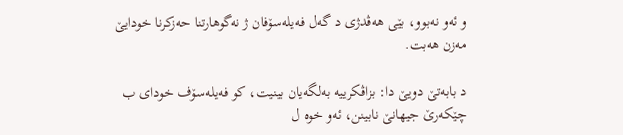و ئەو نەبوو، بێی ھەڤدژی د گەل فەیلەسۆفان ژ نەگوھارتنا حەزکرنا خودایێ مەزن ھەبت.

د بابەتێ دویێ دا: بزاڤکرییە بەلگەیان بینیت، کو فەیلەسۆف خودای ب چێکەرێ جیھانێ نابینن، ئەو خوە ل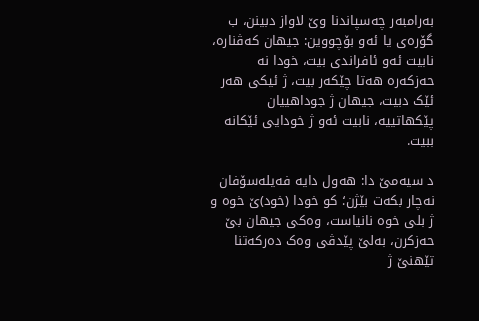بەرامبەر چەسپاندنا وێ لاواز دبینن، ب گۆرەی یا ئەو بۆچووین: جیھان کەڤنارە، نابیت ئەو ئافراندی بیت، خودا نە حەزکەرە ھەتا چێکەر بیت، ژ ئیکی ھەر ئێک دبیت، جیھان ژ جوداھییان پێکھاتییە، نابیت ئەو ژ خودایی ئێکانە ببیت.

د سیەمێ دا: ھەول دایە فەیلەسۆفان نەچار بکەت بێژن؛ کو خودا (خود)ێ خوە و ژ بلی خوە نانیاست، وەکی جیھان بێ حەزکرن، بەلێ پێدڤی وەک دەرکەتنا تێھنێ ژ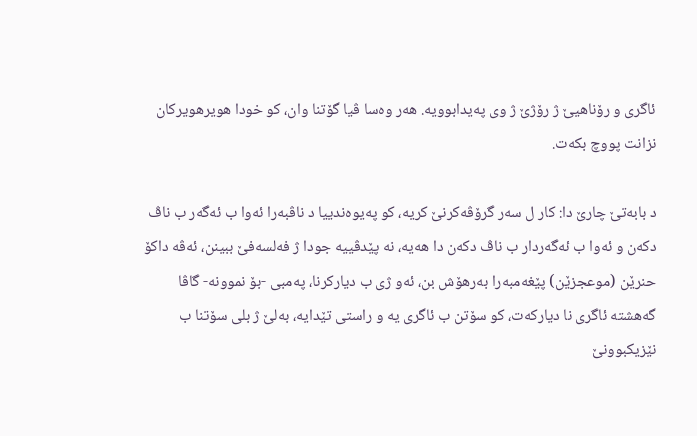ئاگری و رۆناھیێ ژ رۆژێ ژ وی پەیدابوویە. ھەر وەسا ڤیا گۆتنا وان، کو خودا ھویرھویرکان نزانت پووچ بکەت.

د بابەتێ چارێ دا: کار ل سەر گرۆڤەکرنێ کریە، کو پەیوەندییا د ناڤبەرا ئەوا ب ئەگەر ب ناڤ دکەن و ئەوا ب ئەگەردار ب ناڤ دکەن دا ھەیە، نە پێدڤییە جودا ژ فەلسەفێ ببینن، ئەڤە داکۆ حنرێن (موعجزێن) پێغەمبەرا بەرھۆش بن، ئەو ژی ب دیارکرنا، پەمبی -بۆ نموونە- گاڤا گەھشتە ئاگری نا دیارکەت، کو سۆتن ب ئاگری یە و راستی تێدایە، بەلێ ژ بلی سۆتنا ب نێزیکبوونێ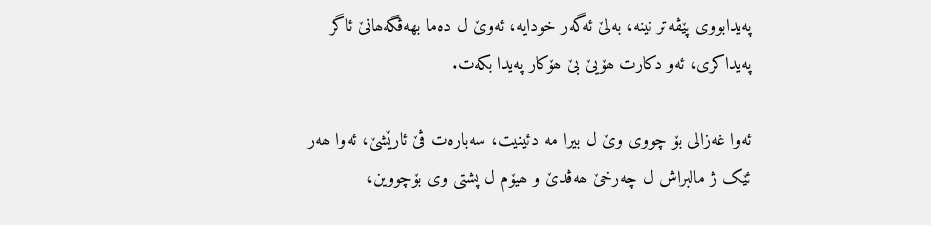پەیدابووی پێڤەتر نینە، بەلێ ئەگەر خودایە، ئەوێ ل دەما بھەڤگەھانێ ئاگر پەیداکری، ئەو دکارت ھۆیێ بێ ھۆکار پەیدا بکەت.

ئەوا غەزالی بۆ چووی وێ ل بیرا مە دئینیت، سەبارەت ڤێ ئارێشێ، ئەوا ھەر ئێک ژ مالبراش ل چەرخێ ھەڤدێ و ھیۆم ل پشتی وی بۆچووین،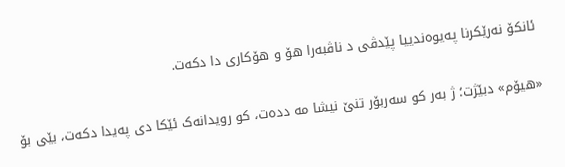ئانکۆ نەرێکرنا پەیوەندییا پێدڤی د ناڤبەرا ھۆ و ھۆکاری دا دکەت.

«ھیۆم» دبێژت؛ ژ بەر کو سەربۆر تنێ نیشا مە ددەت، کو رویدانەک ئێکا دی پەیدا دکەت، بێی بۆ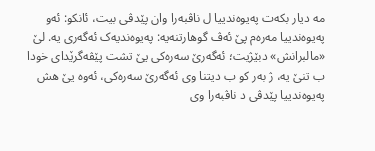مە دیار بکەت پەیوەندییا ل ناڤبەرا وان پێدڤی بیت، ئانکو: ئەو پەیوەندییا مەرەم پێ ئەڤ گوھارتنەیە: پەیوەندیەک ئەگەری یە. لێ «مالبرانش» دبێژیت؛ ئەگەرێ سەرەکی یێ تشت پێڤەگرێدای خودا ب تنێ یە، ژ بەر کو ب دیتنا وی ئەگەرێ سەرەکی، ئەوە یێ ھش پەیوەندییا پێدڤی د ناڤبەرا وی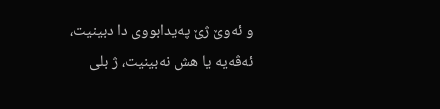و ئەوێ ژێ پەیدابووی دا دبینیت، ئەڤەیە یا ھش نەبینیت، ژ بلی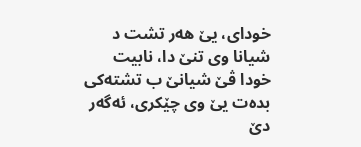خودای، یێ ھەر تشت د شیانا وی تنێ دا، نابیت خودا ڤێ شیانێ ب تشتەکی بدەت یێ وی چێکری، ئەگەر دێ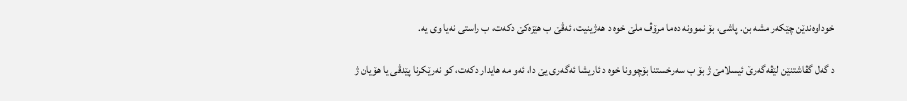خوداوەندێن چێکەر مشە بن. پاشی، بۆ نموونە دەما مرۆڤ ملێ خوە د ھەژینیت، ئەڤێ ب ھێزەکێ دکەت، ب راستی نەیا وی یە.

د گەل گڤاشتنێن لێڤەگەرێ ئیسلامێ ژ بۆ ب سەرخستنا بۆچوونا خوە د ئاریشا ئەگەری یێ دا، ئەو مە ھایدار دکەت، کو نەرێکرنا پێدڤی یا ھۆیان ژ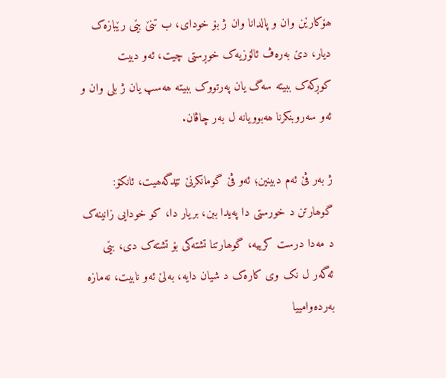ھۆکارێن وان و پالدانا وان ژ بۆ خودای، ب تنێ بێی رێبازەک دیار، دێ بەرەڤ ئالۆزیەک خوڕستی چیت، ئەو دبیت کوڕکەک ببیتە سەگ یان پەرتووک ببیتە ھەسپ یان ژ بلی وان و ئەو سەروبنکرنا ھەبوویانە ل بەر چاڤان.

ژ بەر ڤێ ئەم دبینین؛ ئەو ڤێ گومانکرنێ تێدگەھیت، ئانکۆ: گوھارتن د خورستی دا پەیدا ببن، بریار دا، کو خودایی زانینەک د مەدا درست کرییە، گوھارتنا تشتەکی بۆ تشتەک دی، بێی ئەگەر ل نک وی کارەک د شیان دایە، بەلێ ئەو نابیت، نەمازە بەردەوامییا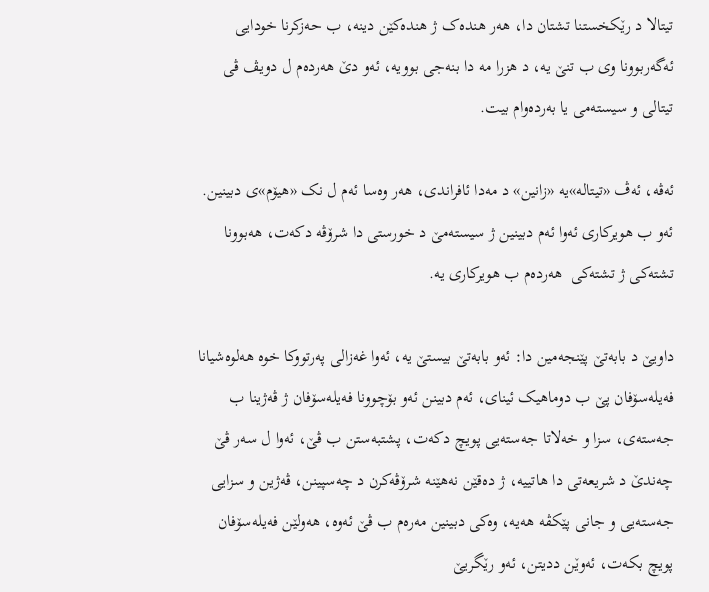تیتالا د رێکخستنا تشتان دا، ھەر ھندەک ژ ھندەکێن دینە، ب حەزکرنا خودایی ئەگەربوونا وی ب تنێ یە، د ھزرا مە دا بنەجی بوویە، ئەو دێ ھەردەم ل دویڤ ڤی تیتالی و سیستەمی یا بەردەوام بیت.

ئەڤە، ئەڤ «تیتالە»یە «زانین» د مەدا ئافراندی، ھەر وەسا ئەم ل نک «ھیۆم»ی دبینین. ئەو ب ھویرکاری ئەوا ئەم دبینین ژ سیستەمێ د خورستی دا شرۆڤە دکەت، ھەبوونا تشتەکی ژ تشتەکی  ھەردەم ب ھویرکاری یە.

داویێ د بابەتێ پێنجەمین دا: ئەو بابەتێ بیستێ یە، ئەوا غەزالی پەرتووکا خوە ھەلوەشیانا فەیلەسۆفان پێ ب دوماھیک ئینای، ئەم دبینن ئەو بۆچوونا فەیلەسۆفان ژ ڤەژینا ب جەستەی، سزا و خەلاتا جەستەیی پویچ دکەت، پشتبەستن ب ڤێ، ئەوا ل سەر ڤێ چەندێ د شریعەتی دا ھاتییە، ژ دەقێن نەھێنە شرۆڤەکرن د چەسپینن، ڤەژین و سزایی جەستەیی و جانی پێکڤە ھەیە، وەکی دبینین مەرەم ب ڤێ ئەوە، ھەولێن فەیلەسۆفان پویچ بکەت، ئەوێن ددیتن، ئەو رێگریێ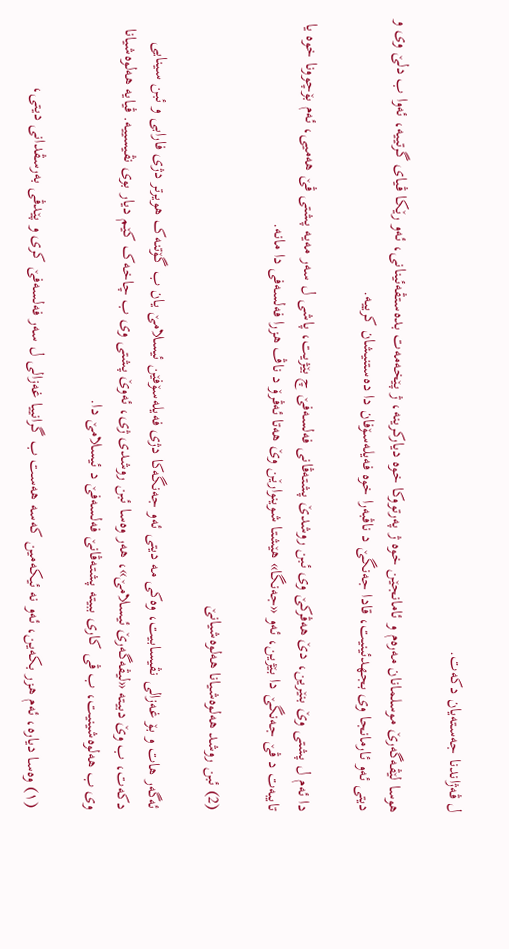ل ڤەژاندنا جەستەیان دکەت.

ھوسا لێڤەگەرێ موسلمانان مەرەم و ئامانجێن خوە ژ پەرتووکا خوە دیارکرینە، ژ پێخەمەت بدەستڤەئینانی، ئەو رێکا ڤیای گرتییە، ئەوا ب دلێ وی و دیتی ئەو ئارمانجا وی بجھدئینیت، قادا جەنگێ د ناڤبەرا خوە فەیلەسۆفان دا دەستنیشان کرییە.

دا ئەم ل پشتی وێ بنێرین، دێ ھەڤرکێ وی ئبن روشدێ پشتەڤانی فەلسەفێ چ بێژیت، پاشی ل سەر مەیە پشتی ڤێ ھەمیی، ئەم بۆچوونا خوە یا تایبەت د ڤێ جەنگێ دا بێژین، ئەو «جەنگا» ھێشتا شوینوارێن وێ ھەتا ئەڤرۆ د ناڤ ھزرا فەلسەفی دا مانە.

(2) ئبن روشد ھەلوەشیانا ھەلوەشیانێ

ئەگەر ھات و بۆ غەزالی نڤیسابیت، وەکی مە دیتی ئەو جەنگەکا دژی فەیلەسۆفێن ئیسلامێ یان ب گۆتنەک ھویرتر دژی فارابی و ئبن سینایی دکەت، ب وێ دبیتە «لیڤەگەرێ ئیسلامێ»، ھەر وەسا ئبن روشدی ژی، ئەوێ پشتی وی ب چاخەک کێم دیار بوی نڤیسییە. ڤیایە ھەلوەشیانا وی ب ھەلوەشینیت، ب ڤی کاری ببیتە پشتەڤانێ فەلسەفێ د ئیسلامێ دا.

(١) وەسا دیارە، ئەم هزر بکەین، ئەو نە ئیکەمین کەسە ھەست ب گرانییا غەزالی ل سەر فەلسەفێ کری و پێدڤی بەرسڤدانی دیتی،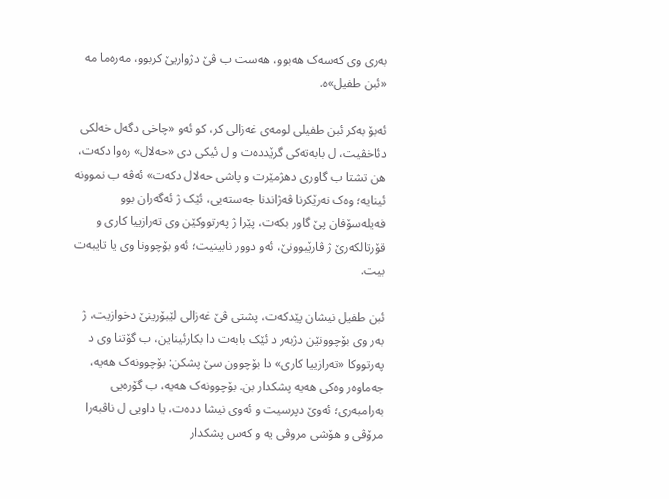بەری وی کەسەک ھەبوو، ھەست ب ڤێ دژواریێ کربوو، مەرەما مە «ئبن طفیل»ە.

ئەبۆ بەکر ئبن طفیلی لومەی غەزالی کر، کو ئەو «چاخی دگەل خەلکی دئاخڤیت، ل بابەتەکی گرێددەت و ل ئیکی دی «حەلال» رەوا دکەت، ھن تشتا ب گاوری دھژمێرت و پاشی حەلال دکەت» ئەڤە ب نموونە ئینایە؛ وەک نەرێکرنا ڤەژاندنا جەستەیی، ئێک ژ ئەگەران بوو  فەیلەسۆفان پێ گاور بکەت، پێرا ژ پەرتووکێن وی تەرازییا کاری و قۆرتالکەرێ ژ ڤارێبوونێ، ئەو دوور نابینیت؛ ئەو بۆچوونا وی یا تایبەت بیت.

ئبن طفیل نیشان پێدکەت، پشتی ڤێ غەزالی لێبۆرینێ دخوازیت، ژ بەر وی بۆچوونێن دژبەر د ئێک بابەت دا بکارئیناین، ب گۆتنا وی د پەرتووکا «تەرازییا کاری» دا بۆچوون سێ پشکن: بۆچوونەک ھەیە، جەماوەر وەکی ھەیە پشکدار بن. بۆچوونەک ھەیە، ب گۆرەیی بەرامبەری؛ ئەوێ دپرسیت و ئەوی نیشا ددەت، یا داویی ل ناڤبەرا مرۆڤی و ھۆشی مروڤی یە و کەس پشکدار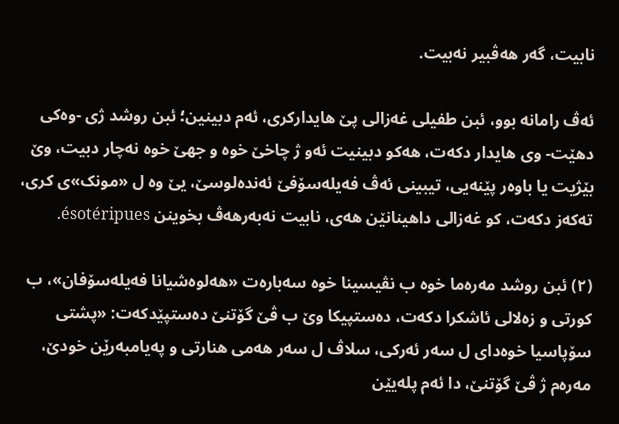نابیت، گەر ھەڤبیر نەبیت.

ئەڤ رامانە بوو، ئبن طفیلی غەزالی پێ ھایدارکری، ئەم دبینین؛ ئبن روشد ژی -وەکی دھێت- وی ھایدار دکەت، ھەکو دبینیت ئەو ژ چاخێ خوە و جھێ خوە نەچار دبیت، وێ بێژیت یا باوەر پێنەیی، تیبینی ئەڤ فەیلەسۆفێ ئەندەلوسێ، یێ وە ل «مونک»ی کری، تەکەز دکەت، کو غەزالی داھینانێن ھەی، نابیت نەبەرھەڤ بخوینن ésotéripues.

(٢) ئبن روشد مەرەما خوە ب نڤیسینا خوە سەبارەت «ھەلوەشیانا فەیلەسۆفان»، ب کورتی و زەلالی ئاشکرا دکەت، دەستپیکا وێ ب ڤێ گۆتنێ دەستپێدکەت: «پشتی سۆپاسیا خوەدای ل سەر ئەرکی، سلاڤ ل سەر ھەمی ھنارتی و پەیامبەرێن خودێ، مەرەم ژ ڤێ گۆتنێ، دا ئەم پلەیێن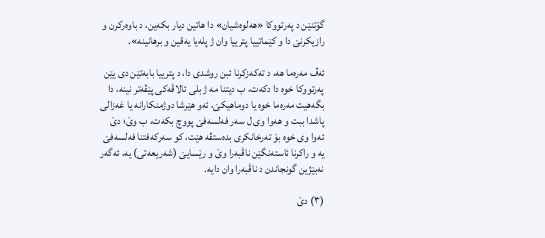گۆتنێن د پەرتووکا «ھەلوەشیان» دا ھاتین دیار بکەین، د باوەرکرن و رازیکرنێ دا و کێماتییا پترییا وان ژ پلەیا یەقین و برھانینە».

ئەڤ مەرەما ھە، د تەکەزکرنا ئبن روشدی دا، د پترییا بابەتێن دی یێن پەرتووکا خوە دا دکەت، ب دیتنا مە ژ بلی ئالاڤەکی پێڤەتر نینە، دا بگەھیت مەرەما خوە یا دوماھیکێ، ئەو ھێرشا دوژمنکارانە یا غەزالی پاشدا ببت و ھەوا وی ل سەر فەلسەفێ پووچ بکەت، ب وێ؛ دێ ئەوا وی خوە بۆ تەرخانکری بدەستڤە ھێت، کو سەرکەفتنا فەلسەفێ یە و راکرنا ئاستەنگێن ناڤبەرا وێ و رێسایێ (شەریعەتی) یە، ئەگەر نەبێژین گونجاندن د ناڤبەرا وان دایە.

(٣) دێ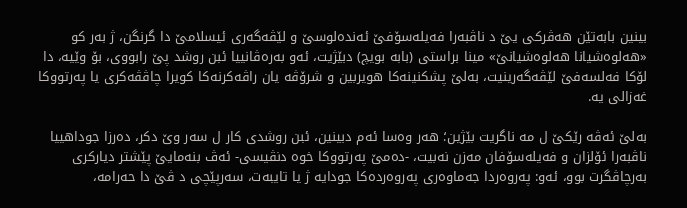بینین بابەتێن ھەڤرکی یێ د ناڤبەرا فەیلەسۆفێ ئەندەلوسێ و لێڤەگەری ئیسلامێ دا گرنگن، ژ بەر کو «ھەلوەشیانا ھەلوەشیانێ» مینا براستی (بابە بویچ) دبێژیت، ئەو بەرەڤانییا ئبن روشد پێ رابووی، بۆ وێیە، دا لۆکا فەلسەفێ لێڤەگەرینیت، بەلێ پشکنینەکا ھویربین و شرۆڤە یان راڤەکرنەکا کویرا چاڤڤەکری یا پەرتووکا غەزالی یە.

بەلێ ئەڤە رێکێ ل مە ناگریت بێژین؛ ھەر وەسا ئەم دبینین، ئبن روشدی کار ل سەر وێ دکر، دەرزا جوداھییا ناڤبەرا ئۆلزان و فەیلەسۆفان مەزن نەبیت، -دەمێ پەرتووکا خوە دنڤیسی- ئەڤ بنەمایێ پێشتر دیارکری بەرچاڤگرت بوو، ئەو: پەروەردا جەماوەری پەروەردەکا جودایە ژ یا تایبەت، سەرپێچی د ڤێ دا حەرامە،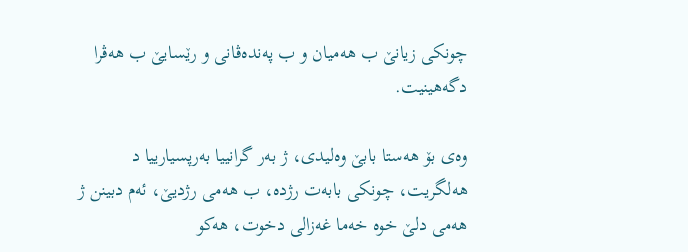چونکی زیانێ ب ھەمیان و ب پەندەڤانی و رێسایێ ب ھەڤرا دگەھینیت.

وەی بۆ ھەستا بابێ وەلیدی، ژ بەر گرانییا بەرپسیارییا د ھەلگریت، چونکی بابەت رژدە، ب ھەمی رژدیێ، ئەم دبینن ژ ھەمی دلێ خوە خەما غەزالی دخوت، ھەکو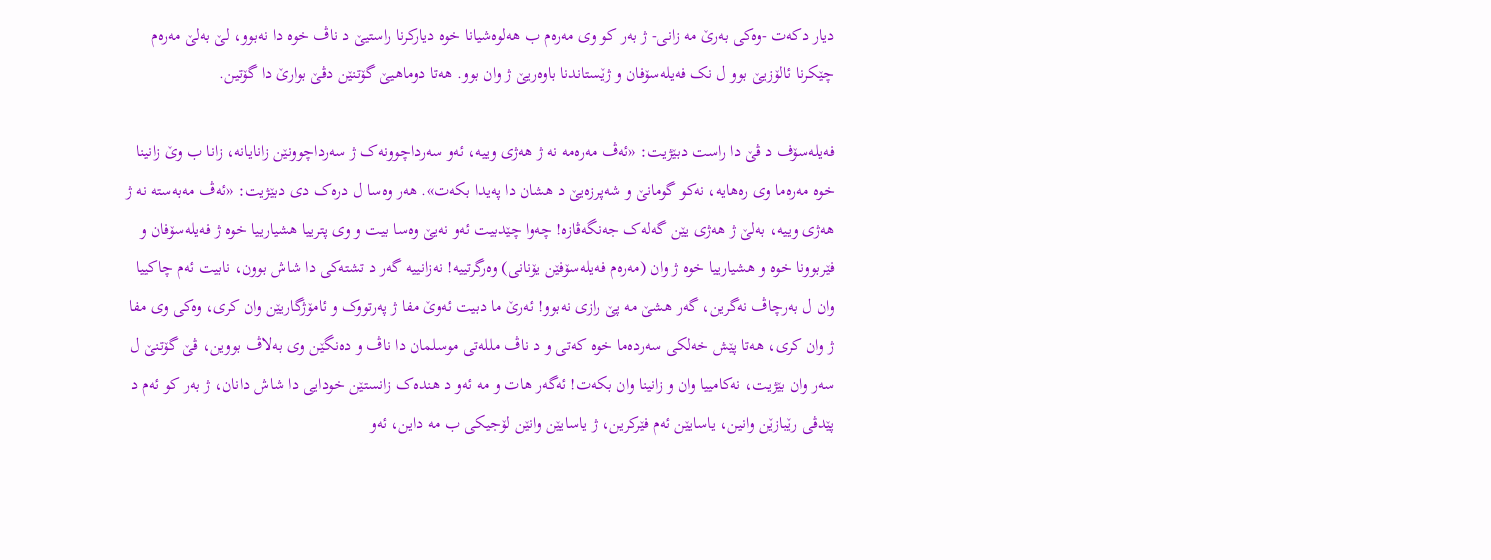دیار دکەت -وەکی بەرێ مە زانی- ژ بەر کو وی مەرەم ب ھەلوەشیانا خوە دیارکرنا راستیێ د ناڤ خوە دا نەبوو، لێ بەلێ مەرەم چێکرنا ئالۆزیێ بوو ل نک فەیلەسۆفان و ژێستاندنا باوەریێ ژ وان بوو. ھەتا دوماھیێ گۆتنێن دڤێ بوارێ دا گۆتین.

فەیلەسۆف د ڤێ دا راست دبێژیت: «ئەڤ مەرەمە نە ژ ھەژی وییە، ئەو سەرداچوونەک ژ سەرداچوونێن زانایانە، زانا ب وێ زانینا خوە مەرەما وی رەھایە، نەکو گومانێ و شەپرزەیێ د ھشان دا پەیدا بکەت». ھەر وەسا ل درەک دی دبێژیت: «ئەڤ مەبەستە نە ژ ھەژی وییە، بەلێ ژ ھەژی یێن گەلەک جەنگەڤازە! چەوا چێدبیت ئەو نەیێ وەسا بیت و وی پترییا ھشیارییا خوە ژ فەیلەسۆفان و فێربوونا خوە و ھشیارییا خوە ژ وان (مەرەم فەیلەسۆفێن یۆنانی) وەرگرتییە! نەزانییە گەر د تشتەکی دا شاش بوون، نابیت ئەم چاکییا وان ل بەرچاڤ نەگرین، گەر ھشێ مە پێ رازی نەبوو! ئەرێ ما دبیت ئەوێ مفا ژ پەرتووک و ئامۆژگاریێن وان کری، وەکی وی مفا ژ وان کری، ھەتا پێش خەلکی سەردەما خوە کەتی و د ناڤ مللەتی موسلمان دا ناڤ و دەنگێن وی بەلاڤ بووین، ڤێ گۆتنێ ل سەر وان بێژیت، نەکامییا وان و زانینا وان بکەت! ئەگەر ھات و مە ئەو د ھندەک زانستێن خودایی دا شاش دانان، ژ بەر کو ئەم د پێدڤی رێبازێن وانین، یاسایێن ئەم فێرکرین، ژ یاسایێن وانێن لۆجیکی ب مە داین، ئەو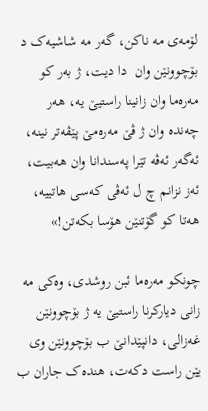لۆمەی مە ناکن، گەر مە شاشیەک د بۆچوونێن وان  دا دیت، ژ بەر کو مەرەما وان زانینا راستیێ یە، ھەر چەندە وان ژ ڤێ مەرەمێ پێڤەتر نینە، ئەگەر ئەڤە تێرا پەسندانا وان ھەبیت، ئەز نزانم چ ل ئەڤی کەسی ھاتییە، ھەتا کو گۆتنێن ھۆسا بکەتن!»

چونکو مەرەما ئبن روشدی، وەکی مە زانی دیارکرنا راستیێ یە ژ بۆچوونێن غەزالی، دانپێدانێ ب بۆچوونێن وی یێن راست دکەت، ھندەک جاران ب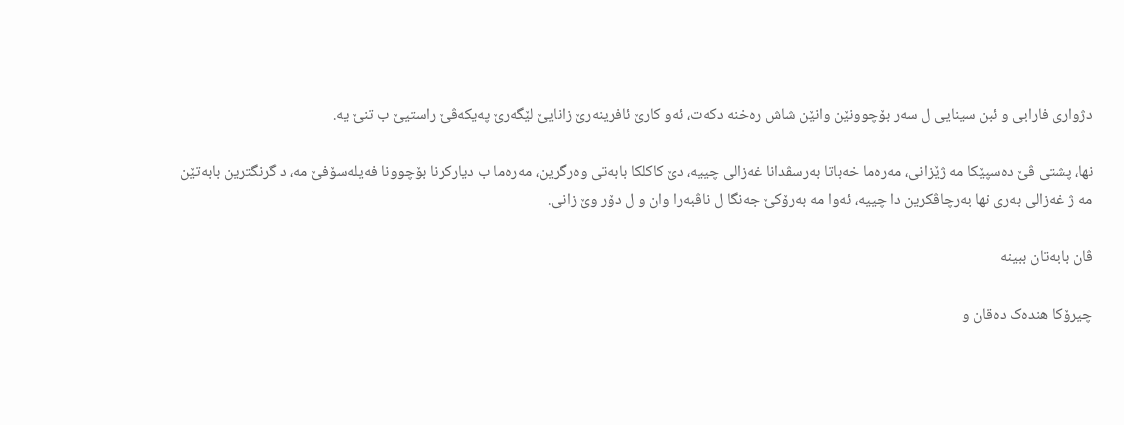دژواری فارابی و ئبن سینایی ل سەر بۆچوونێن وانێن شاش رەخنە دکەت، ئەو کارێ ئافرینەرێ زانایێ لێگەرێ پەیکەڤێ راستیێ ب تنێ یە.

نھا، پشتی ڤێ دەسپێکا مە ژێزانی، مەرەما خەباتا بەرسڤدانا غەزالی چییە، دێ کاکلکا بابەتی وەرگرین، مەرەما ب دیارکرنا بۆچوونا فەیلەسۆفێ مە، د گرنگترین بابەتێن مە ژ غەزالی بەری نھا بەرچاڤکرین دا چییە، ئەوا مە بەرۆکێ جەنگا ل ناڤبەرا وان و ل دۆر وێ زانی.

ڤان بابەتان ببینە

چیرۆکا هندەک دەقان و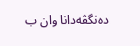دەنگڤەدانا وان ب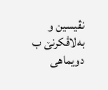نڤیسین و بەلاڤکرنێ ب دویماهی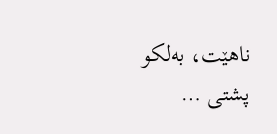ناهێت، بەلکو پشتی …